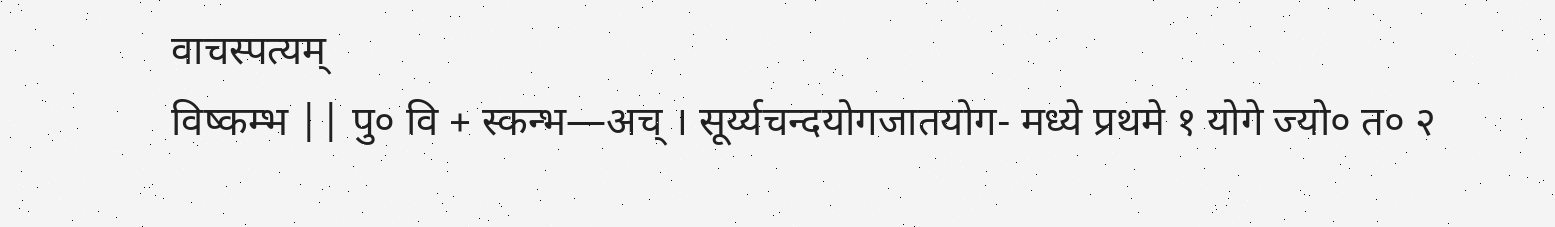वाचस्पत्यम्
विष्कम्भ || पु० वि + स्कन्भ—अच् । सूर्य्यचन्दयोगजातयोग- मध्ये प्रथमे १ योगे ज्यो० त० २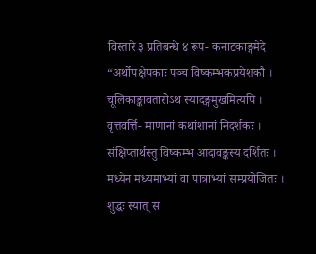विस्तारे ३ प्रतिबन्धे ४ रूप- कनाटकाङ्गमेदे “अर्थोपक्षेपकाः पञ्च विष्कम्भकप्रयेशकौ । चूलिकाङ्कावतारोऽथ स्यादङ्गमुखमित्यपि । वृत्तवर्त्ति- माणानां कथांशानां निदर्शकः । संक्षिप्तार्थस्तु विष्कम्भ आदावङ्कस्य दर्शितः । मध्येन मध्यमाभ्यां वा पात्राभ्यां सम्प्रयोजितः । शुद्धः स्यात् स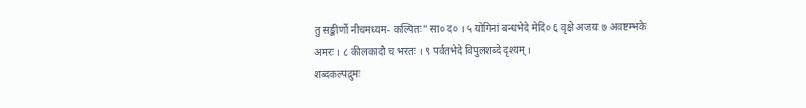तु सङ्कीर्णो नीचमध्यम- कल्पितः” सा० द० । ५ योगिनां बन्धभेदे मेदि० ६ वृक्षे अजयः ७ अवष्टम्भके अमरः । ८ कीलकादौ च भरतः । ९ पर्वतभेदे विपुलशब्दे दृश्यम् ।
शब्दकल्पद्रुमः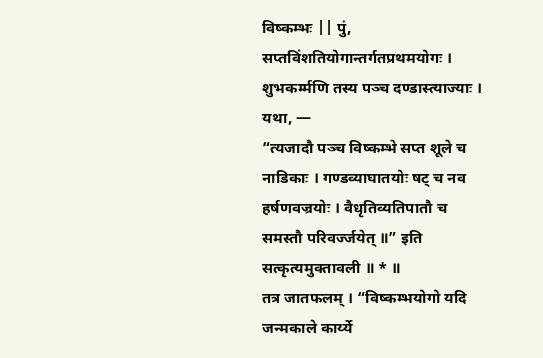विष्कम्भः || पुं, सप्तविंशतियोगान्तर्गतप्रथमयोगः । शुभकर्म्मणि तस्य पञ्च दण्डास्त्याज्याः । यथा, —
“त्यजादौ पञ्च विष्कम्भे सप्त शूले च नाडिकाः । गण्डव्याघातयोः षट् च नव हर्षणवज्रयोः । वैधृतिव्यतिपातौ च समस्तौ परिवर्ज्जयेत् ॥” इति सत्कृत्यमुक्तावली ॥ * ॥
तत्र जातफलम् । “विष्कम्भयोगो यदि जन्मकाले कार्य्ये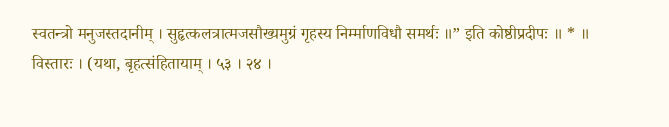स्वतन्त्रो मनुजस्तदानीम् । सुहृत्कलत्रात्मजसौख्यमुग्रं गृहस्य निर्म्माणविधौ समर्थः ॥” इति कोष्ठीप्रदीपः ॥ * ॥
विस्तारः । (यथा, बृहत्संहितायाम् । ५३ । २४ ।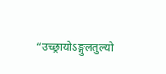“उच्छ्रायोऽङ्गुलतुल्यो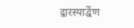द्वारस्यार्द्धेण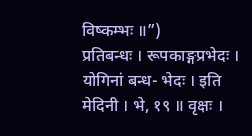विष्कम्भः ॥”)
प्रतिबन्धः । रूपकाङ्गप्रभेदः । योगिनां बन्ध- भेदः । इति मेदिनी । भे, १९ ॥ वृक्षः ।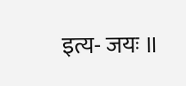इत्य- जयः ॥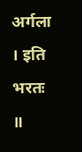अर्गला । इति भरतः ॥